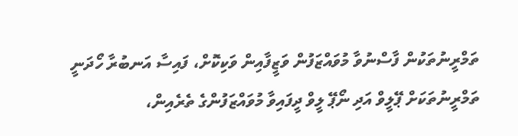ތަމްރީނުތަކުން ފާސްނުވާ މުވައްޒަފުން ވަޒީފާއިން ވަކިކޮށް، ފައިސާ އަނބުރާ ހޯދަނީ
ތަމްރީނުތަކަށް ޕޭލީވް އަދި ނޯޕޭ ލީވް ދީފައިވާ މުވައްޒަފުންގެ ތެރެއިން،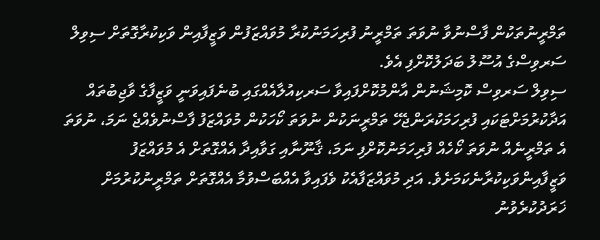ތަމްރީނުތަކުން ފާސްނުވާ ނުވަތަ ތަމްރީނު ފުރިހަމަނުކުރާ މުވައްޒަފުން ވަޒީފާއިން ވަކިކުރާގޮތަށް ސިވިލް ސަރވިސްގެ އުސޫލު ބަދަލުކޮށްފި އެވެ.
ސިވިލް ސަރވިސް ކޮމިޝަނުން އާންމުކޮށްފައިވާ ސަރކިއުލާއެއްގައި ބުނެފައިވަނީ ވަޒީފާގެ ވާޖިބުތައް އަދާކުރުމަށްޓަކައި ފުރިހަމަކުރަންޖެހޭ ތަމްރީނަކުން ނުވަތަ ކޯހަކުން މުވައްޒަފު ފާސްނުވެއްޖެ ނަމަ، ނުވަތަ އެ ތަމްރީނެއް ނުވަތަ ކޯހެއް ފުރިހަމަނުކޮށްފި ނަމަ، ޤާނޫނާއި ގަވާއިދާ އެއްގޮތަށް އެ މުވައްޒަފު ވަޒީފާއިންވަކިކުރާނެކަމަށެވެ. އަދި މުވައްޒަފާއެކު ވެފައިވާ އެއްބަސްވުމާ އެއްގޮތަށް ތަމްރީނުކުރުމަށް ޚަރަދުކުރެވުނު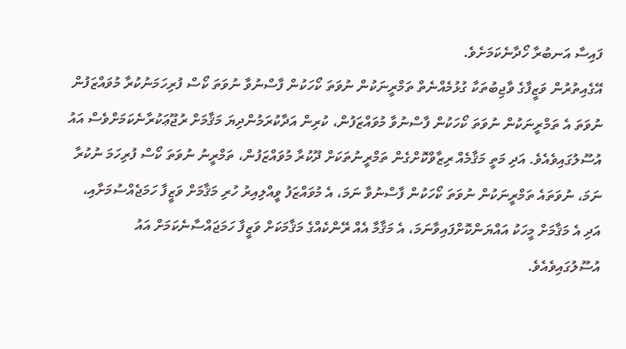ފައިސާ އަނބުރާ ހޯދާނެކަމަށެވެ.
އޭގެއިތުރުން ވަޒީފާގެ ވާޖިބުތަކާ ގުޅުމެއްނެތް ތަމްރީނަކުން ނުވަތަ ކޯހަކުން ފާސްނުވާ ނުވަތަ ކޯސް ފުރިހަމަނުކުރާ މުވައްޒަފުން ނުވަތަ އެ ތަމްރީނަކުން ނުވަތަ ކޯހަކުން ފާސްނުވާ މުވައްޒަފުން، ކުރިން އަދާކުރަމުންދިޔަ މަޤާމަށް ރުޖޫޢަކުރާނެކަމަށްވެސް އައު އުސޫލުގައިވެއެވެ. އަދި މަތީ މަޤާމެއް ރިޒާވްކޮށްގެން ތަމްރީނުތަކަށް ދޫކުރާ މުވައްޒަފުން، ތަމްރީނު ނުވަތަ ކޯސް ފުރިހަމަ ނުކުރާ ނަމަ، ނުވަތައެ ތަމްރީނަކުން ނުވަތަ ކޯހަކުން ފާސްނުވާ ނަމަ، އެ މުވައްޒަފު ވީއްލިއިރު ހުރި މަޤާމަށް ވަޒީފާ ހަމަޖެއްސުމަށާއި، އަދި އެ މަޤާމަށް މީހަކު އައްޔަންކޮށްފައިވާނަމަ، އެ މަޤާމާ އެއް ރޭންކެއްގެ މަޤާމަކަށް ވަޒީފާ ހަމަޖައްސާނެކަމަށް އައު އުސޫލުގައިވެއެވެ.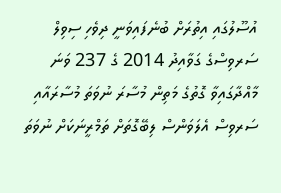އުސޫލުގައި އިތުރަށް ބުނެފައިވަނީ ދިވެހި ސިވިލް ސަރވިސްގެ ގަވާއިދު 2014 ގެ 237 ވަނަ މާއްދާގައިވާ ގޮތުގެ މަތިން މުސާރަ ނުވަތަ މުސާރައާއި ސަރވިސް އެލަވަންސް ލިބޭގޮތަށް ތަމްރީނަކަށް ނުވަތަ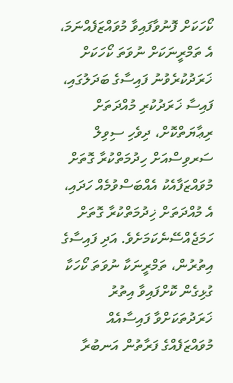ކޯހަކަށް ފޮނުވާފައިވާ މުވައްޒަފެއްނަމަ، އެ ތަމްރީނަކަށް ނުވަތަ ކޯހަކަށް ޚަރަދުކުރެވުނު ފައިސާގެ ބަދަލުގައި، ފައިސާ ޚަރަދުކުރި މުއްދަތަށް ރިޢާޔަތްކޮށް، ދިވެހި ސިވިލް ސަރވިސްއަށް ހިދުމަތްކުރާ ގޮތަށް މުވައްޒަފާއެކު އެއްބަސްވުމެއް ހަދައި، އެ މުއްދަތަށް ޚިދުމަތްކުރާ ގޮތަށް ހަމަޖެއްސޭނެކަމަށެވެ. އަދި ފައިސާގެ އިތުރުން، ތަމްރީނަކާ ނުވަތަ ކޯހަކާ ގުޅިގެން ކޮށްފައިވާ އިތުރު ޚަރަދުތަކަށްވާ ފައިސާއެއް މުވައްޒަފެއްގެ ފަރާތުން އަނބުރާ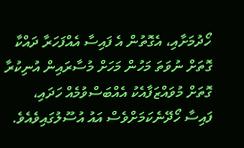ހޯދުމަށާއި، އެގޮތުން އެ ފައިސާ އެއްފަހަރާ ދައްކާ ގޮތަށް ނުވަތަ މަހުން މަހަށް މުސާރައިން އުނިކުރާ ގޮތަށް މުވައްޒަފާއެކު އެއްބަސްވުމެއް ހަދައި، ފައިސާ ހޯދޭނެކަމަށްވެސް އައު އުސޫލުގައިވެއެވެ.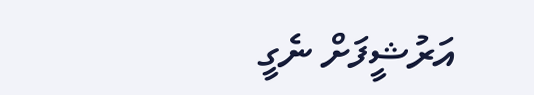އަރުޝީފަށް ނެގީ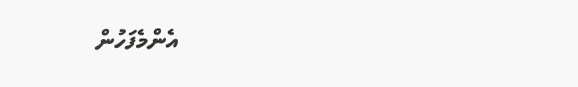އެންމެފަހުން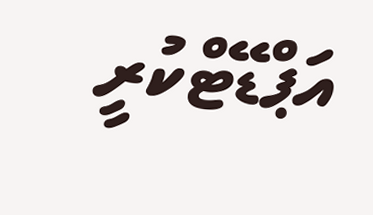އަޕްޑޭޓްކުރީ